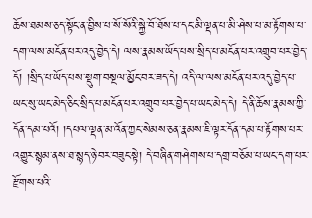ཆོས་ཐམས་ཅད་སྟོང་ན་བྱིས་པ་སོ་སོའི་སྐྱེ་བོ་ཐོས་པ་དང་མི་ལྡན་པ་མི་ཤེས་པ་མ་རྟོགས་པ་དག་ལས་མངོན་པར་འདུ་བྱེད་དེ། ལས་རྣམས་ཡོད་པས་སྲིད་པ་མངོན་པར་འགྲུབ་པར་བྱེད་དོ། །སྲིད་པ་ཡོད་པས་སྡུག་བསྔལ་མྱོང་བར་ཟད་དེ། འདི་ལ་ལས་མངོན་པར་འདུ་བྱེད་པ་ཡང་སུ་ཡང་མེད་ཅིང་སྲིད་པ་མངོན་པར་འགྲུབ་པར་བྱེད་པ་ཡང་མེད་དེ། དེ་ནི་ཆོས་རྣམས་ཀྱི་དོན་དམ་པའོ། །དཔལ་ལྡན་མ་འོན་ཀྱང་སེམས་ཅན་རྣམས་ཇི་ལྟར་དོན་དམ་པ་རྟོགས་པར་འགྱུར་སྙམ་ནས་ཐ་སྙད་ཉེ་བར་བཟུང་སྟེ། དེ་བཞིན་གཤེགས་པ་དགྲ་བཅོམ་པ་ཡང་དག་པར་རྫོགས་པའི་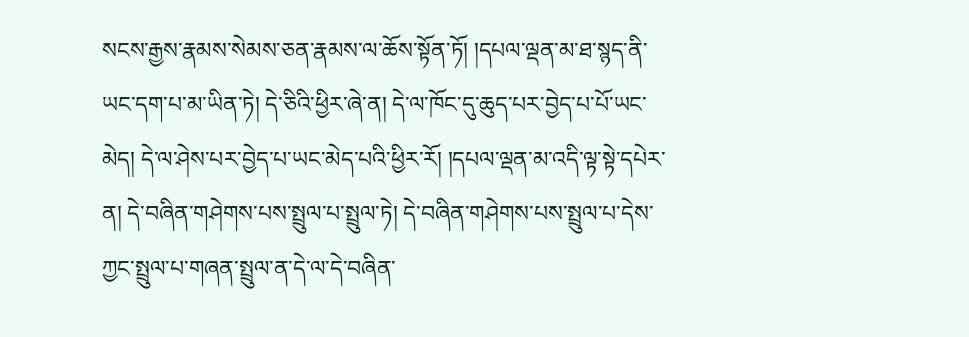སངས་རྒྱས་རྣམས་སེམས་ཅན་རྣམས་ལ་ཆོས་སྟོན་ཏོ། །དཔལ་ལྡན་མ་ཐ་སྙད་ནི་ཡང་དག་པ་མ་ཡིན་ཏེ། དེ་ཅིའི་ཕྱིར་ཞེ་ན། དེ་ལ་ཁོང་དུ་ཆུད་པར་བྱེད་པ་པོ་ཡང་མེད། དེ་ལ་ཤེས་པར་བྱེད་པ་ཡང་མེད་པའི་ཕྱིར་རོ། །དཔལ་ལྡན་མ་འདི་ལྟ་སྟེ་དཔེར་ན། དེ་བཞིན་གཤེགས་པས་སྤྲུལ་པ་སྤྲུལ་ཏེ། དེ་བཞིན་གཤེགས་པས་སྤྲུལ་པ་དེས་ཀྱང་སྤྲུལ་པ་གཞན་སྤྲུལ་ན་དེ་ལ་དེ་བཞིན་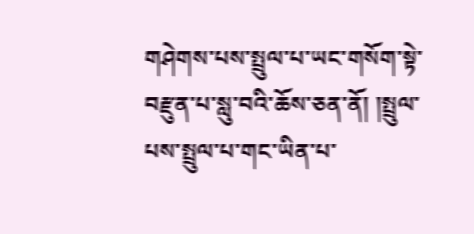གཤེགས་པས་སྤྲུལ་པ་ཡང་གསོག་སྟེ་བརྫུན་པ་སླུ་བའི་ཆོས་ཅན་ནོ། །སྤྲུལ་པས་སྤྲུལ་པ་གང་ཡིན་པ་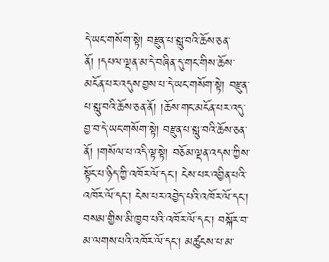དེ་ཡང་གསོག་སྟེ། བརྫུན་པ་སླུ་བའི་ཆོས་ཅན་ནོ། །དཔལ་ལྡན་མ་དེ་བཞིན་དུ་གང་གིས་ཆོས་མངོན་པར་འདུས་བྱས་པ་དེ་ཡང་གསོག་སྟེ། བརྫུན་པ་སླུ་བའི་ཆོས་ཅན་ནོ། །ཆོས་གང་མངོན་པར་འདུ་བྱ་བ་དེ་ཡང་གསོག་སྟེ། བརྫུན་པ་སླུ་བའི་ཆོས་ཅན་ནོ། །གསོལ་པ་འདི་ལྟ་སྟེ། བཅོམ་ལྡན་འདས་ཀྱིས་སྟོང་པ་ཉིད་ཀྱི་འཁོར་ལོ་དང་། ངེས་པར་འབྱིན་པའི་འཁོར་ལོ་དང་། ངེས་པར་འབྱེད་པའི་འཁོར་ལོ་དང་། བསམ་གྱིས་མི་ཁྱབ་པའི་འཁོར་ལོ་དང་། བསྐོར་བ་མ་ལགས་པའི་འཁོར་ལོ་དང་། མཚུངས་པ་མ་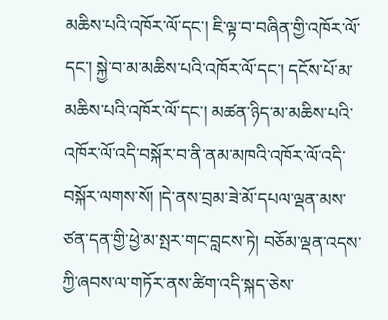མཆིས་པའི་འཁོར་ལོ་དང་། ཇི་ལྟ་བ་བཞིན་གྱི་འཁོར་ལོ་དང་། སྐྱེ་བ་མ་མཆིས་པའི་འཁོར་ལོ་དང་། དངོས་པོ་མ་མཆིས་པའི་འཁོར་ལོ་དང་། མཚན་ཉིད་མ་མཆིས་པའི་འཁོར་ལོ་འདི་བསྐོར་བ་ནི་ནམ་མཁའི་འཁོར་ལོ་འདི་བསྐོར་ལགས་སོ། །དེ་ནས་བྲམ་ཟེ་མོ་དཔལ་ལྡན་མས་ཙན་དན་གྱི་ཕྱེ་མ་སྤར་གང་བླངས་ཏེ། བཅོམ་ལྡན་འདས་ཀྱི་ཞབས་ལ་གཏོར་ནས་ཚིག་འདི་སྐད་ཅེས་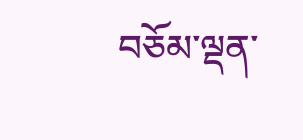བཅོམ་ལྡན་